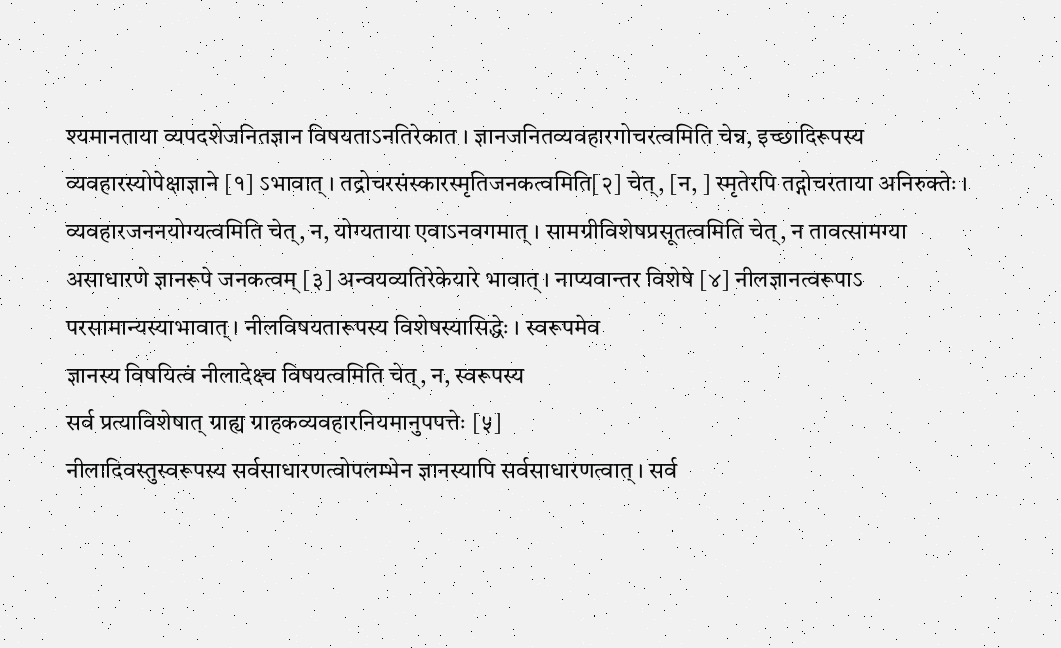श्यमानताया व्यपदशेजनितज्ञान विषयताऽनतिरेकात । ज्ञानजनितव्यवहारगोचरत्वमिति चेन्न, इच्छादिरूपस्य व्यवहारस्योपेक्षाज्ञाने [१] ऽभावात् । तद्रोचरसंस्कारस्मृतिजनकत्वमिति[२] चेत्, [न, ] स्मृतेरपि तद्गोचरताया अनिरुक्तेः ।
व्यवहारजननयोग्यत्वमिति चेत्, न, योग्यताया एवाऽनवगमात् । सामग्रीविशेषप्रसूतत्वमिति चेत्, न तावत्सामग्या
असाधारणे ज्ञानरूपे जनकत्वम् [३] अन्वयव्यतिरेकेयारे भावात् । नाप्यवान्तर विशेषे [४] नीलज्ञानत्वरूपाऽ परसामान्यस्याभावात् । नीलविषयतारूपस्य विशेषस्यासिद्धेः । स्वरूपमेव
ज्ञानस्य विषयित्वं नीलादेक्ष्च विषयत्वमिति चेत्, न, स्वरूपस्य
सर्व प्रत्याविशेषात् ग्राह्य ग्राहकव्यवहारनियमानुपपत्तेः [५]
नीलादिवस्तुस्वरूपस्य सर्वसाधारणत्वोपलम्भेन ज्ञानस्यापि सर्वसाधारणत्वात् । सर्व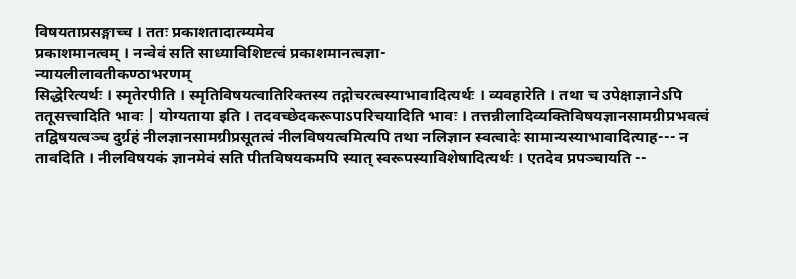विषयताप्रसङ्गाच्च । ततः प्रकाशतादात्म्यमेव
प्रकाशमानत्वम् । नन्वेवं सति साध्याविशिष्टत्वं प्रकाशमानत्वज्ञा-
न्यायलीलावतीकण्ठाभरणम्
सिद्धेरित्यर्थः । स्मृतेरपीति । स्मृतिविषयत्वातिरिक्तस्य तद्गोचरत्वस्याभावादित्यर्थः । व्यवहारेति । तथा च उपेक्षाज्ञानेऽपि ततूसत्त्वादिति भावः | योग्यताया इति । तदवच्छेदकरूपाऽपरिचयादिति भावः । तत्तन्नीलादिव्यक्तिविषयज्ञानसामग्रीप्रभवत्वं तद्विषयत्वञ्च दुर्ग्रहं नीलज्ञानसामग्रीप्रसूतत्वं नीलविषयत्वमित्यपि तथा नलिज्ञान स्वत्वादेः सामान्यस्याभावादित्याह--- न तावदिति । नीलविषयकं ज्ञानमेवं सति पीतविषयकमपि स्यात् स्वरूपस्याविशेषादित्यर्थः । एतदेव प्रपञ्चायति --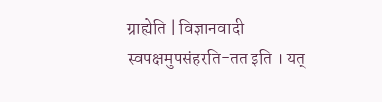ग्राह्येति | विज्ञानवादी स्वपक्षमुपसंहरति-तत इति । यत्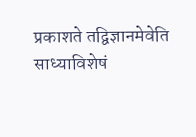प्रकाशते तद्विज्ञानमेवेति साध्याविशेषं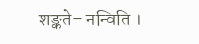शङ्कते– नन्विति ।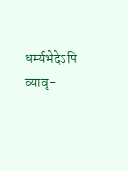धर्म्यभेदेऽपि व्यावृ-